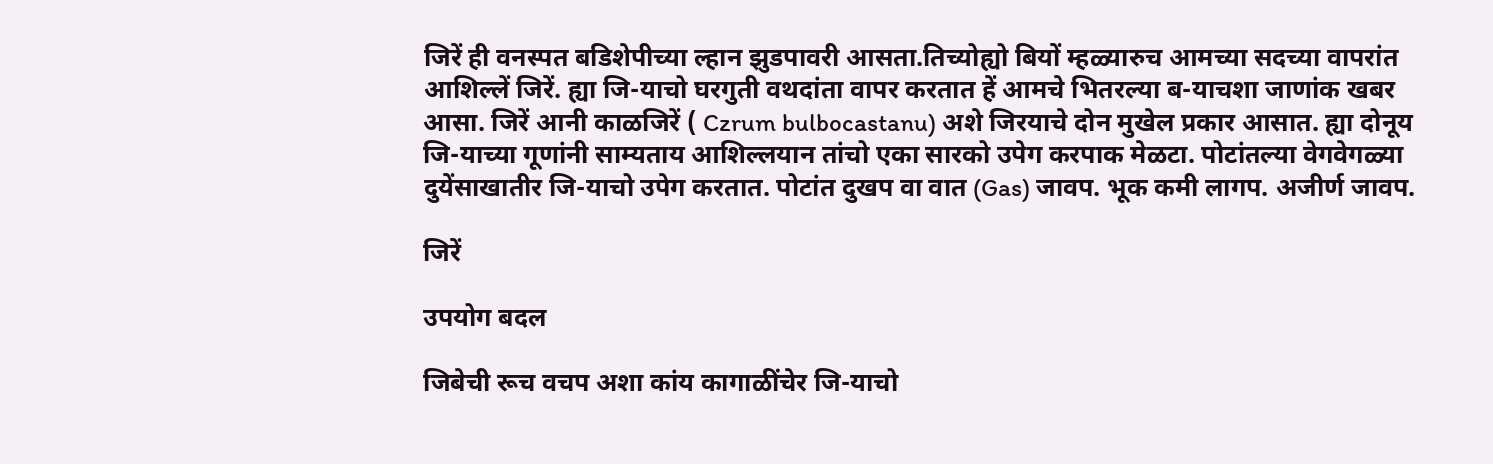जिरें ही वनस्पत बडिशेपीच्या ल्हान झुडपावरी आसता.तिच्योह्यो बियों म्हळ्यारुच आमच्या सदच्या वापरांत आशिल्लें जिरें. ह्या जि-याचो घरगुती वथदांता वापर करतात हें आमचे भितरल्या ब-याचशा जाणांक खबर आसा. जिरें आनी काळजिरें ( Czrum bulbocastanu) अशे जिरयाचे दोन मुखेल प्रकार आसात. ह्या दोनूय जि-याच्या गूणांनी साम्यताय आशिल्लयान तांचो एका सारको उपेग करपाक मेळटा. पोटांतल्या वेगवेगळ्या दुयेंसाखातीर जि-याचो उपेग करतात. पोटांत दुखप वा वात (Gas) जावप. भूक कमी लागप. अजीर्ण जावप.

जिरें

उपयोग बदल

जिबेची रूच वचप अशा कांय कागाळींचेर जि-याचो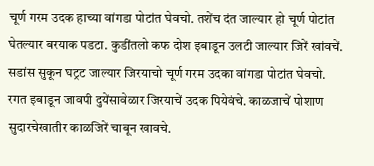चूर्ण गरम उदक हाच्या वांगडा पोटांत घेवचो. तशेंच दंत जाल्यार हो चूर्ण पोटांत घेतल्यार बरयाक पडटा. कुडींतलो कफ दोश इबाडून उलटी जाल्यार जिरें खांवचें. सडांस सुकून घट्रट जाल्यार जिरयाचो चूर्ण गरम उदका वांगडा पोटांत घेवचो. रगत इबाडून जावपी दुयेंसावेळार जिरयाचें उदक पियेवंचे. काळजाचें पोशाण सुदारचेखातीर काळजिरें चाबून खावचे.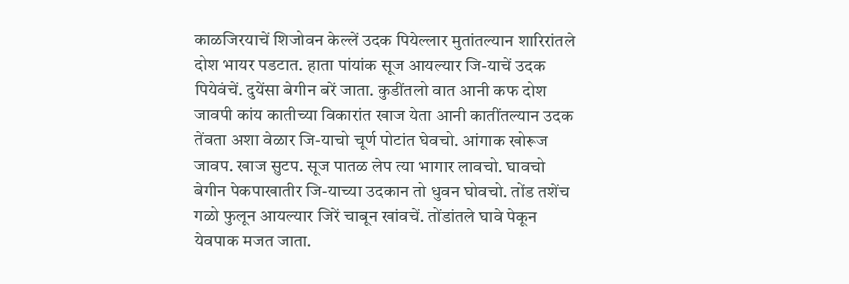काळजिरयाचें शिजोवन केल्लें उदक पियेल्लार मुतांतल्यान शारिरांतले दोश भायर पडटात. हाता पांयांक सूज आयल्यार जि-याचें उदक पियेवंचें. दुयेंसा बेगीन बरें जाता. कुडींतलो वात आनी कफ दोश जावपी कांय कातीच्या विकारांत खाज येता आनी कातींतल्यान उदक तेंवता अशा वेळार जि-याचो चूर्ण पोटांत घेवचो. आंगाक खोरूज जावप. खाज सुटप. सूज पातळ लेप त्या भागार लावचो. घावचो बेगीन पेकपाखातीर जि-याच्या उदकान तो धुवन घोवचो. तोंड तशेंच गळो फुलून आयल्यार जिरें चाबून खांवचें. तोंडांतले घावे पेकून येवपाक मजत जाता.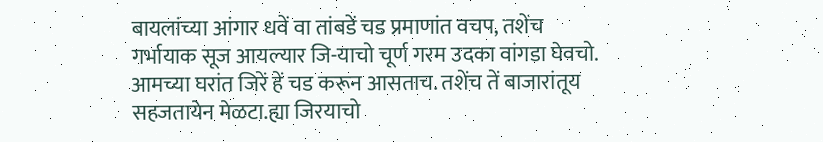बायलांच्या आंगार धवें वा तांबडें चड प्रमाणांत वचप, तशेंच गर्भायाक सूज आयल्यार जि-याचो चूर्ण गरम उदका वांगडा घेवचो. आमच्या घरांत जिरें हें चड करून आसताच. तशेंच तें बाजारांतूय सहजतायेन मेळटा.ह्या जिरयाचो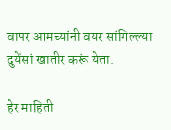वापर आमच्यांनी वयर सांगिल्ल्या दुयेंसां खातीर करूं येता.

हेर माहिती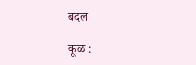बदल

कूळ :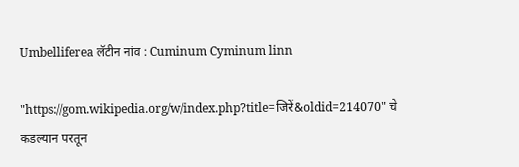Umbelliferea लॅटीन नांव : Cuminum Cyminum linn

"https://gom.wikipedia.org/w/index.php?title=जिरें&oldid=214070" चे कडल्यान परतून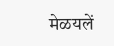मेळयलें